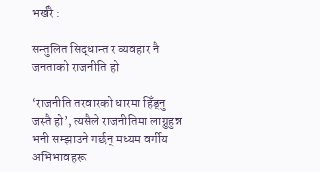भर्खरै :

सन्तुलित सिद्धान्त र व्यवहार नै जनताको राजनीति हो

‘राजनीति तरवारको धारमा हिँड्नु जस्तै हो’, त्यसैले राजनीतिमा लाग्नुहुन्न भनी सम्झाउने गर्छन् मध्यम वर्गीय अभिभावहरू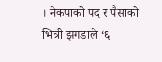। नेकपाको पद र पैसाको भित्री झगडाले ‘६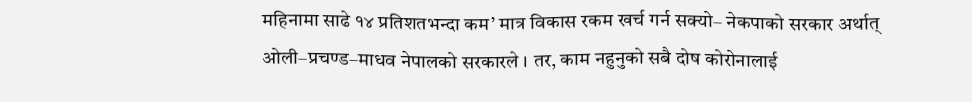महिनामा साढे १४ प्रतिशतभन्दा कम’ मात्र विकास रकम खर्च गर्न सक्यो– नेकपाको सरकार अर्थात् ओली–प्रचण्ड–माधव नेपालको सरकारले । तर, काम नहुनुको सबै दोष कोरोनालाई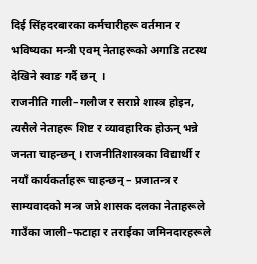दिई सिंहदरबारका कर्मचारीहरू वर्तमान र भविष्यका मन्त्री एवम् नेताहरूको अगाडि तटस्थ देखिने स्वाङ गर्दै छन्  ।
राजनीति गाली–गलौज र सराप्ने शास्त्र होइन, त्यसैले नेताहरू शिष्ट र व्यावहारिक होऊन् भन्ने जनता चाहन्छन् । राजनीतिशास्त्रका विद्यार्थी र नयाँ कार्यकर्ताहरू चाहन्छन् – प्रजातन्त्र र साम्यवादको मन्त्र जप्ने शासक दलका नेताहरूले गाउँका जाली–फटाहा र तराईका जमिनदारहरूले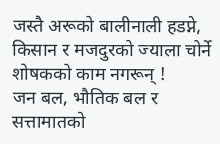जस्तै अरूको बालीनाली हडप्ने, किसान र मजदुरको ज्याला चोर्ने शोषकको काम नगरून् !
जन बल, भौतिक बल र सत्तामातको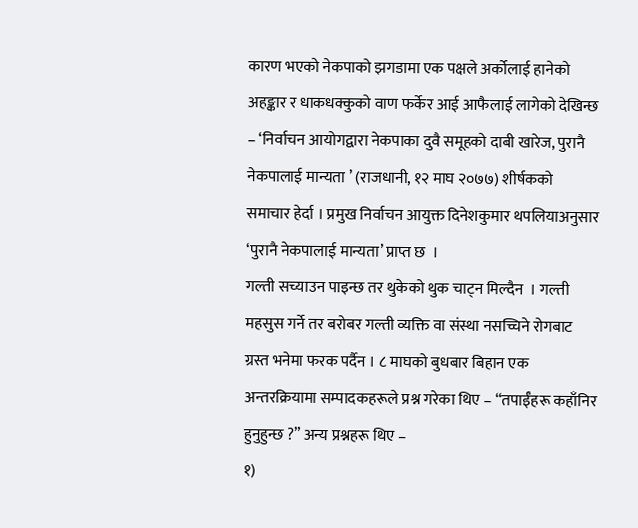कारण भएको नेकपाको झगडामा एक पक्षले अर्कोलाई हानेको अहङ्कार र धाकधक्कुको वाण फर्केर आई आफैलाई लागेको देखिन्छ – ‘निर्वाचन आयोगद्वारा नेकपाका दुवै समूहको दाबी खारेज, पुरानै नेकपालाई मान्यता ’ (राजधानी, १२ माघ २०७७) शीर्षकको समाचार हेर्दा । प्रमुख निर्वाचन आयुक्त दिनेशकुमार थपलियाअनुसार ‘पुरानै नेकपालाई मान्यता’ प्राप्त छ  ।
गल्ती सच्याउन पाइन्छ तर थुकेको थुक चाट्न मिल्दैन  । गल्ती महसुस गर्ने तर बरोबर गल्ती व्यक्ति वा संस्था नसच्चिने रोगबाट ग्रस्त भनेमा फरक पर्दैन । ८ माघको बुधबार बिहान एक अन्तरक्रियामा सम्पादकहरूले प्रश्न गरेका थिए – “तपाईँहरू कहाँनिर हुनुहुन्छ ?” अन्य प्रश्नहरू थिए –
१)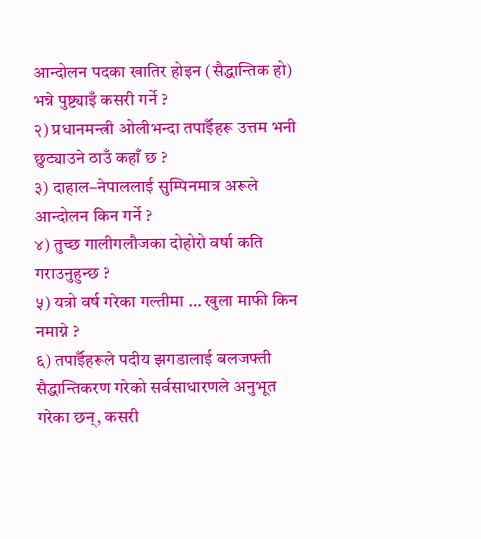आन्दोलन पदका खातिर होइन (सैद्धान्तिक हो) भन्ने पुष्ट्याइँ कसरी गर्ने ?
२) प्रधानमन्त्री ओलीभन्दा तपाईँहरू उत्तम भनी छुट्याउने ठाउँ कहाँ छ ?
३) दाहाल–नेपाललाई सुम्पिनमात्र अरूले आन्दोलन किन गर्ने ?
४) तुच्छ गालीगलौजका दोहोरो वर्षा कति गराउनुहुन्छ ?
५) यत्रो वर्ष गरेका गल्तीमा … खुला माफी किन नमाग्ने ?
६) तपाईँहरूले पदीय झगडालाई बलजफ्ती सैद्धान्तिकरण गरेको सर्वसाधारणले अनुभूत गरेका छन्, कसरी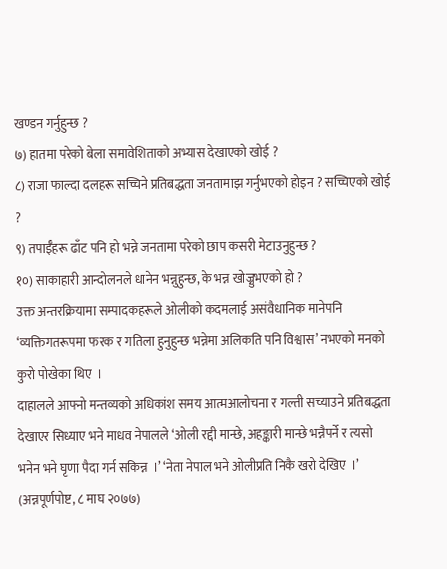खण्डन गर्नुहुन्छ ?
७) हातमा परेको बेला समावेशिताको अभ्यास देखाएको खोई ?
८) राजा फाल्दा दलहरू सच्चिने प्रतिबद्धता जनतामाझ गर्नुभएको होइन ? सच्चिएको खोई ?
९) तपाईँहरू ढाँट पनि हो भन्ने जनतामा परेको छाप कसरी मेटाउनुहुन्छ ?
१०) साकाहारी आन्दोलनले धानेन भन्नुहुन्छ, के भन्न खोज्नुभएको हो ?
उक्त अन्तरक्रियामा सम्पादकहरूले ओलीको कदमलाई असंवैधानिक मानेपनि ‘व्यक्तिगतरूपमा फरक र गतिला हुनुहुन्छ भन्नेमा अलिकति पनि विश्वास’ नभएको मनको कुरो पोखेका थिए  ।
दाहालले आफ्नो मन्तव्यको अधिकांश समय आत्मआलोचना र गल्ती सच्याउने प्रतिबद्धता देखाएर सिध्याए भने माधव नेपालले ‘ओली रद्दी मान्छे, अहङ्कारी मान्छे भन्नैपर्ने र त्यसो भनेन भने घृणा पैदा गर्न सकिन्न  ।’ ‘नेता नेपाल भने ओलीप्रति निकै खरो देखिए  ।’ (अन्नपूर्णपोष्ट, ८ माघ २०७७)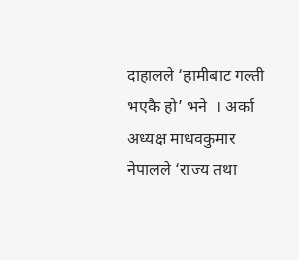दाहालले ‘हामीबाट गल्ती भएकै हो’ भने  । अर्का अध्यक्ष माधवकुमार नेपालले ‘राज्य तथा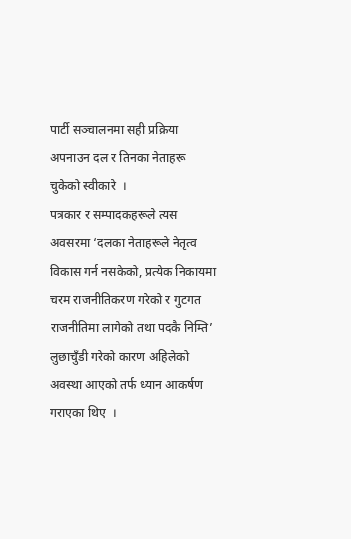पार्टी सञ्चालनमा सही प्रक्रिया अपनाउन दल र तिनका नेताहरू चुकेको स्वीकारे  ।
पत्रकार र सम्पादकहरूले त्यस अवसरमा ‘दलका नेताहरूले नेतृत्व विकास गर्न नसकेको, प्रत्येक निकायमा चरम राजनीतिकरण गरेको र गुटगत राजनीतिमा लागेको तथा पदकै निम्ति’ लुछाचुँडी गरेको कारण अहिलेको अवस्था आएको तर्फ ध्यान आकर्षण गराएका थिए  ।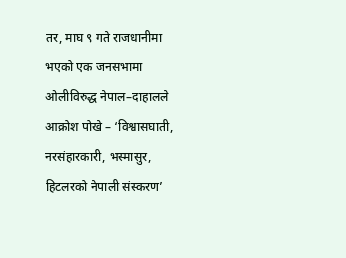तर, माघ ९ गते राजधानीमा भएको एक जनसभामा ओलीविरुद्ध नेपाल–दाहालले आक्रोश पोखे – ‘विश्वासघाती, नरसंहारकारी, भस्मासुर, हिटलरको नेपाली संस्करण’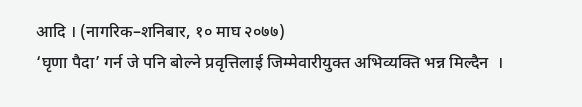आदि । (नागरिक–शनिबार, १० माघ २०७७)
‘घृणा पैदा’ गर्न जे पनि बोल्ने प्रवृत्तिलाई जिम्मेवारीयुक्त अभिव्यक्ति भन्न मिल्दैन  ।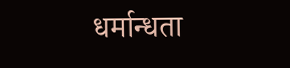धर्मान्धता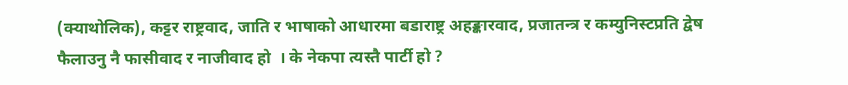(क्याथोलिक), कट्टर राष्ट्रवाद, जाति र भाषाको आधारमा बडाराष्ट्र अहङ्कारवाद, प्रजातन्त्र र कम्युनिस्टप्रति द्वेष फैलाउनु नै फासीवाद र नाजीवाद हो  । के नेकपा त्यस्तै पार्टी हो ?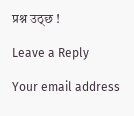प्रश्न उठ्छ !

Leave a Reply

Your email address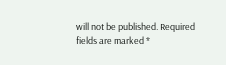will not be published. Required fields are marked *